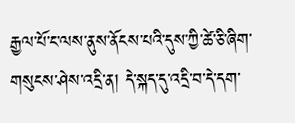རྒྱལ་པོ་ང་ལས་ནུས་ནོངས་པའི་དུས་ཀྱི་ཚེ་ཅི་ཞིག་གསུངས་ཤེས་འདྲི་ན། དེ་སྐད་དུ་འདྲི་བ་དེ་དག་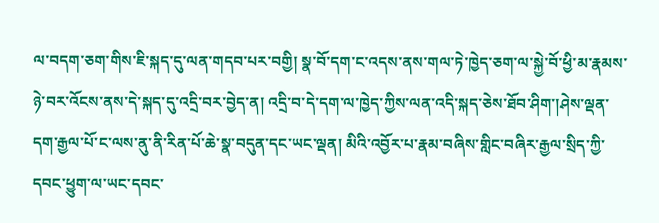ལ་བདག་ཅག་གིས་ཇི་སྐད་དུ་ལན་གདབ་པར་བགྱི། སྣ་བོ་དག་ང་འདས་ནས་གལ་ཏེ་ཁྱེད་ཅག་ལ་སྐྱེ་བོ་ཕྱི་མ་རྣམས་ཉེ་བར་འོངས་ནས་དེ་སྐད་དུ་འདྲི་བར་བྱེད་ན། འདྲི་བ་དེ་དག་ལ་ཁྱེད་ཀྱིས་ལན་འདི་སྐད་ཅེས་ཐོབ་ཤིག་།ཤེས་ལྡན་དག་རྒྱལ་པོ་ང་ལས་ནུ་ནི་རིན་པོ་ཆེ་སྣ་བདུན་དང་ཡང་ལྡན། མིའི་འབྱོར་པ་རྣམ་བཞིས་གླིང་བཞིར་རྒྱལ་སྲིད་ཀྱི་དབང་ཕྱུག་ལ་ཡང་དབང་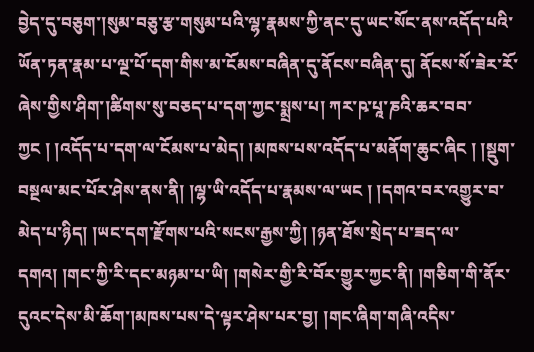བྱེད་དུ་བཅུག་།སུམ་བཅུ་རྩ་གསུམ་པའི་ལྷ་རྣམས་ཀྱི་ནང་དུ་ཡང་སོང་ནས་འདོད་པའི་ཡོན་ཏན་རྣམ་པ་ལྔ་པོ་དག་གིས་མ་ངོམས་བཞིན་དུ་ནོངས་བཞིན་དུ། ནོངས་སོ་ཟེར་རོ་ཞེས་གྱིས་ཤིག་།ཚིགས་སུ་བཅད་པ་དག་ཀྱང་སྨྲས་པ། ཀར་ཥ་པཱ་ཎའི་ཆར་བབ་ཀྱང ། །འདོད་པ་དག་ལ་ངོམས་པ་མེད། །མཁས་པས་འདོད་པ་མནོག་ཆུང་ཞིང ། །སྡུག་བསྔལ་མང་པོར་ཤེས་ནས་ནི། །ལྷ་ཡི་འདོད་པ་རྣམས་ལ་ཡང ། །དགའ་བར་འགྱུར་བ་མེད་པ་ཉིད། །ཡང་དག་རྫོགས་པའི་སངས་རྒྱས་ཀྱི། །ཉན་ཐོས་སྲེད་པ་ཟད་ལ་དགའ། །གང་ཀྱི་རི་དང་མཉམ་པ་ཡི། །གསེར་གྱི་རི་བོར་གྱུར་ཀྱང་ནི། །གཅིག་གི་ནོར་དུའང་དེས་མི་ཆོག་།མཁས་པས་དེ་ལྟར་ཤེས་པར་བྱ། །གང་ཞིག་གཞི་འདིས་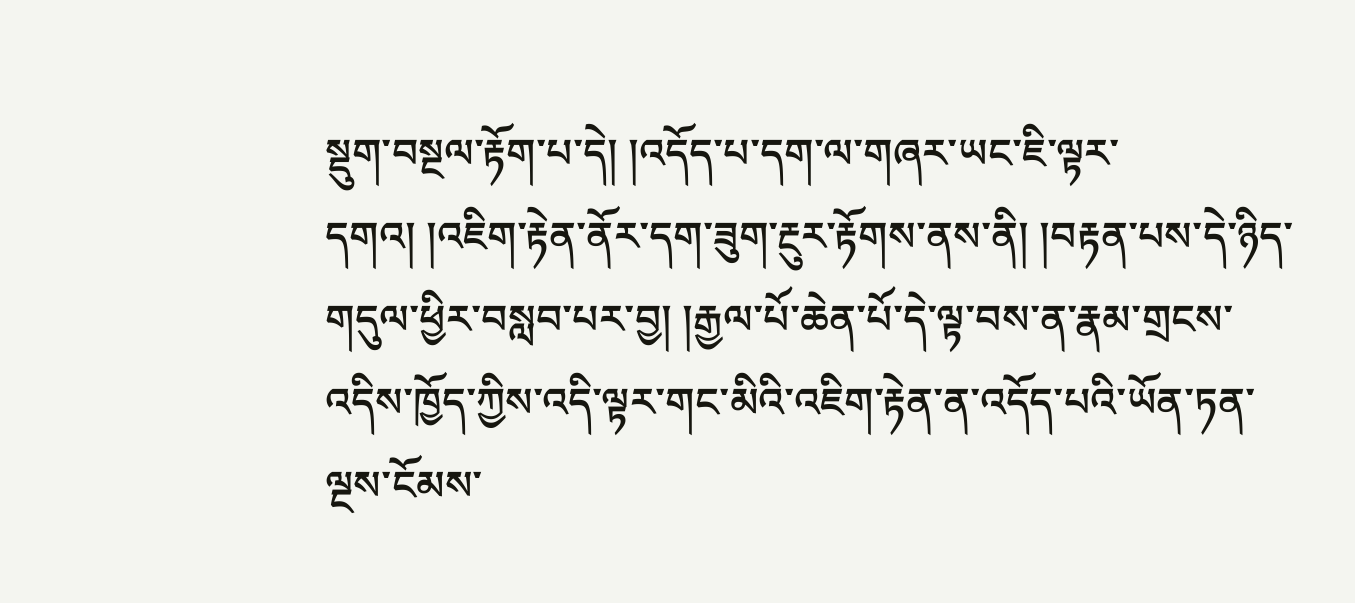སྡུག་བསྔལ་རྟོག་པ་དེ། །འདོད་པ་དག་ལ་གཞར་ཡང་ཇི་ལྟར་དགའ། །འཇིག་རྟེན་ནོར་དག་ཟུག་རྔུར་རྟོགས་ནས་ནི། །བརྟན་པས་དེ་ཉིད་གདུལ་ཕྱིར་བསླབ་པར་བྱ། །རྒྱལ་པོ་ཆེན་པོ་དེ་ལྟ་བས་ན་རྣམ་གྲངས་འདིས་ཁྱོད་ཀྱིས་འདི་ལྟར་གང་མིའི་འཇིག་རྟེན་ན་འདོད་པའི་ཡོན་ཏན་ལྔས་ངོམས་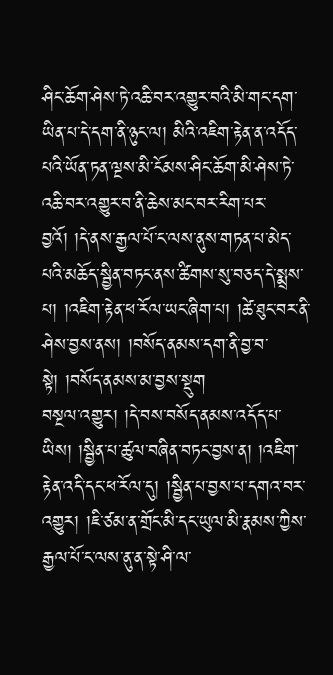ཤིང་ཆོག་ཤེས་ཏེ་འཆི་བར་འགྱུར་བའི་མི་གང་དག་ཡིན་པ་དེ་དག་ནི་ཉུང་ལ། མིའི་འཇིག་རྟེན་ན་འདོད་པའི་ཡོན་ཏན་ལྔས་མི་ངོམས་ཤིང་ཆོག་མི་ཤེས་ཏེ་འཆི་བར་འགྱུར་བ་ནི་ཆེས་མང་བར་རིག་པར་བྱའོ། །དེ་ནས་རྒྱལ་པོ་ང་ལས་ནུས་གཏན་པ་མེད་པའི་མཆོད་སྦྱིན་བཏང་ནས་ཚིགས་སུ་བཅད་དེ་སྨྲས་པ། །འཇིག་རྟེན་ཕ་རོལ་ཡང་ཞིག་པ། །ཚེ་ཐུང་བར་ནི་ཤེས་བྱས་ནས། །བསོད་ནམས་དག་ནི་བྱ་བ་སྟེ། །བསོད་ནམས་མ་བྱས་སྡུག
བསྔལ་འགྱུར། །དེ་བས་བསོད་ནམས་འདོད་པ་ཡིས། །སྦྱིན་པ་ཚུལ་བཞིན་བཏང་བྱས་ན། །འཇིག་རྟེན་འདི་དང་ཕ་རོལ་དུ། །སྦྱིན་པ་བྱས་པ་དགའ་བར་འགྱུར། །ཇི་ཙམ་ན་གྲོང་མི་དང་ཡུལ་མི་རྣམས་ཀྱིས་རྒྱལ་པོ་ང་ལས་ནུ་ན་སྟེ་ཤི་ལ་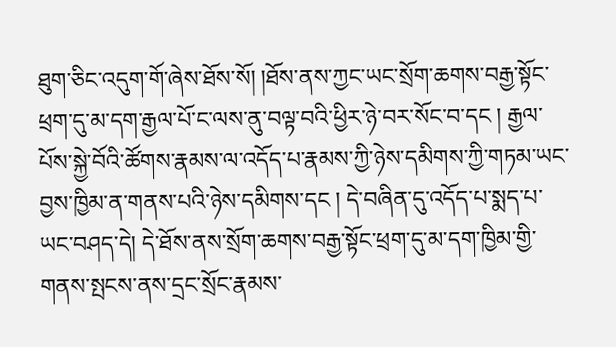ཐུག་ཅིང་འདུག་གོ་ཞེས་ཐོས་སོ། །ཐོས་ནས་ཀྱང་ཡང་སྲོག་ཆགས་བརྒྱ་སྟོང་ཕྲག་དུ་མ་དག་རྒྱལ་པོ་ང་ལས་ནུ་བལྟ་བའི་ཕྱིར་ཉེ་བར་སོང་བ་དང ། རྒྱལ་པོས་སྐྱེ་བོའི་ཚོགས་རྣམས་ལ་འདོད་པ་རྣམས་ཀྱི་ཉེས་དམིགས་ཀྱི་གཏམ་ཡང་བྱས་ཁྱིམ་ན་གནས་པའི་ཉེས་དམིགས་དང ། དེ་བཞིན་དུ་འདོད་པ་སྨད་པ་ཡང་བཤད་དེ། དེ་ཐོས་ནས་སྲོག་ཆགས་བརྒྱ་སྟོང་ཕྲག་དུ་མ་དག་ཁྱིམ་གྱི་གནས་སྤངས་ནས་དྲང་སྲོང་རྣམས་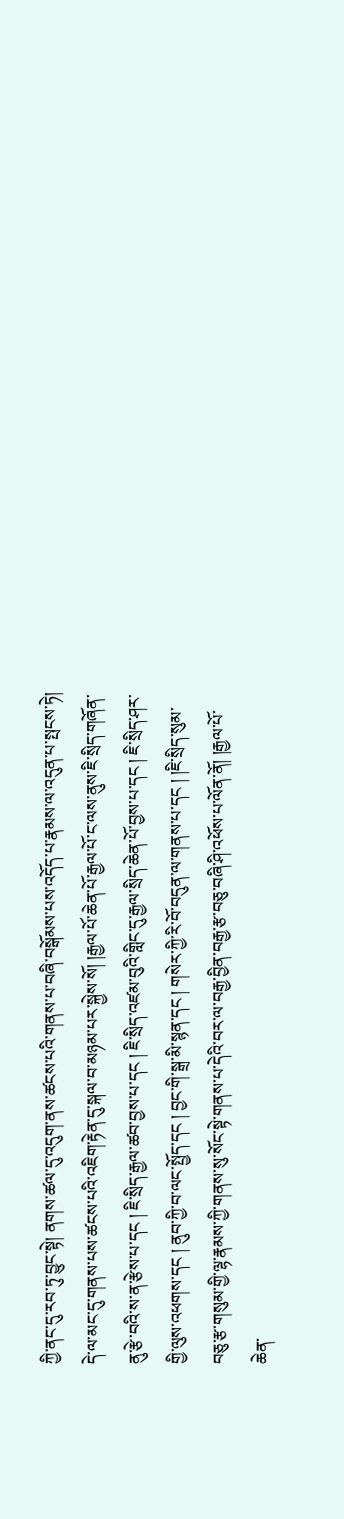ཀྱི་ནང་དུ་རབ་ཏུ་བྱུང་སྟེ། ནགས་ཚལ་དུ་འདུག་ནས་ཚངས་པའི་གནས་པ་བཞི་བསྒོམས་པས་འདོད་པ་རྣམས་ལ་འདུན་པ་སྤངས་ཏེ། དེ་ལ་མང་དུ་གནས་པས་ཚངས་པའི་འཇིག་རྟེན་དུ་སྐལ་བ་མཉམ་པར་སྐྱེས་སོ། །རྒྱལ་པོ་ཆེན་པོ་རྒྱལ་པོ་ང་ལས་ནུས་ཇི་སྲིད་གཞོན་ནུ་རྩེ་བའི་ས་ན་རྩེས་པ་དང ། ཇི་སྲིད་རྒྱལ་ཚབ་བྱས་པ་དང ། ཇི་སྲིད་འཛམ་བུའི་གླིང་དུ་རྒྱལ་སྲིད་ཆེན་པོ་བྱས་པ་དང ། ཇི་སྲིད་ཤར་གྱི་ལུས་འཕགས་དང ། ནུབ་ཀྱི་བ་ལང་སྤྱོད་དང ། བྱང་གི་སྒྲ་མི་སྙན་དང ། གསེར་ཀྱི་རི་བོ་བདུན་ལ་གནས་པ་དང ། །ཇི་སྲིད་སུམ་བཅུ་རྩ་གསུམ་གྱི་ལྷ་རྣམས་ཀྱི་གནས་སུ་སོང་སྟེ་གནས་པ་དེའི་བར་ལ་བརྒྱ་བྱིན་བརྒྱ་རྩ་བཅུ་བཞི་ཤི་འཕོས་པ་ལོན་ནོ། །རྒྱལ་པོ་ཆེན་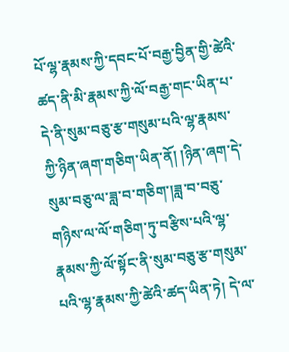པོ་ལྷ་རྣམས་ཀྱི་དབང་པོ་བརྒྱ་བྱིན་གྱི་ཚེའི་ཚད་ནི་མི་རྣམས་ཀྱི་ལོ་བརྒྱ་གང་ཡིན་པ་དེ་ནི་སུམ་བཅུ་རྩ་གསུམ་པའི་ལྷ་རྣམས་ཀྱི་ཉིན་ཞག་གཅིག་ཡིན་ནོ། །ཉིན་ཞག་དེ་སུམ་བཅུ་ལ་ཟླ་བ་གཅིག་།ཟླ་བ་བཅུ་གཉིས་ལ་ལོ་གཅིག་ཏུ་བརྩིས་པའི་ལྷ་རྣམས་ཀྱི་ལོ་སྟོང་ནི་སུམ་བཅུ་རྩ་གསུམ་པའི་ལྷ་རྣམས་ཀྱི་ཚེའི་ཚད་ཡིན་ཏེ། དེ་ལ་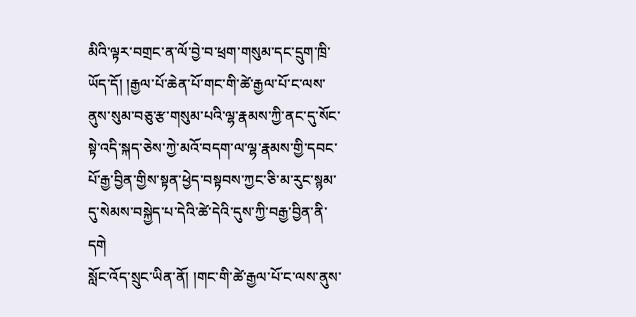མིའི་ལྟར་བགྲང་ན་ལོ་བྱེ་བ་ཕྲག་གསུམ་དང་དྲུག་ཁྲི་ཡོད་དོ། །རྒྱལ་པོ་ཆེན་པོ་གང་གི་ཚེ་རྒྱལ་པོ་ང་ལས་ནུས་སུམ་བཅུ་རྩ་གསུམ་པའི་ལྷ་རྣམས་ཀྱི་ནང་དུ་སོང་སྟེ་འདི་སྐད་ཅེས་ཀྱེ་མའོ་བདག་ལ་ལྷ་རྣམས་གྱི་དབང་པོ་རྒྱ་བྱིན་གྱིས་སྟན་ཕྱེད་བསྟབས་ཀྱང་ཅི་མ་རུང་སྙམ་དུ་སེམས་བསྐྱེད་པ་དེའི་ཚེ་དེའི་དུས་ཀྱི་བརྒྱ་བྱིན་ནི་དགེ
སློང་འོད་སྲུང་ཡིན་ནོ། །གང་གི་ཚེ་རྒྱལ་པོ་ང་ལས་ནུས་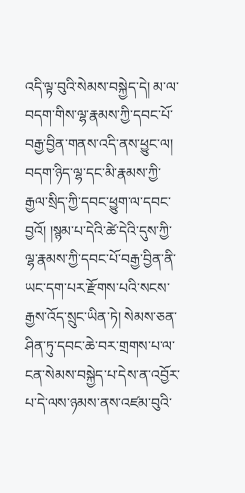འདི་ལྟ་བུའི་སེམས་བསྐྱེད་དེ། མ་ལ་བདག་གིས་ལྷ་རྣམས་ཀྱི་དབང་པོ་བརྒྱ་བྱིན་གནས་འདི་ནས་ཕྱུང་ལ། བདག་ཉིད་ལྷ་དང་མི་རྣམས་ཀྱི་རྒྱལ་སྲིད་ཀྱི་དབང་ཕྱུག་ལ་དབང་བྱའོ། །སྙམ་པ་དེའི་ཚེ་དེའི་དུས་ཀྱི་ལྷ་རྣམས་ཀྱི་དབང་པོ་བརྒྱ་བྱིན་ནི་ཡང་དག་པར་རྫོགས་པའི་སངས་རྒྱས་འོད་སྲུང་ཡིན་ཏེ། སེམས་ཅན་ཤིན་ཏུ་དབང་ཆེ་བར་གྲགས་པ་ལ་ངན་སེམས་བསྐྱེད་པ་དེས་ན་འབྱོར་པ་དེ་ལས་ཉམས་ནས་འཛམ་བུའི་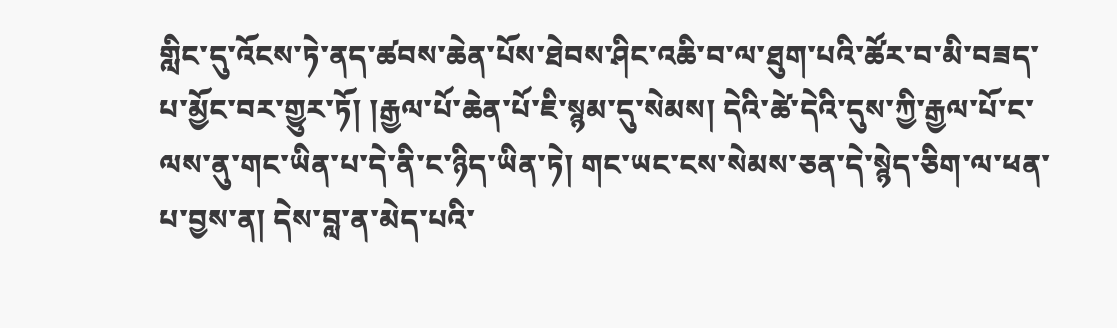གླིང་དུ་འོངས་ཏེ་ནད་ཚབས་ཆེན་པོས་ཐེབས་ཤིང་འཆི་བ་ལ་ཐུག་པའི་ཚོར་བ་མི་བཟད་པ་མྱོང་བར་གྱུར་ཏོ། །རྒྱལ་པོ་ཆེན་པོ་ཇི་སྙམ་དུ་སེམས། དེའི་ཚེ་དེའི་དུས་ཀྱི་རྒྱལ་པོ་ང་ལས་ནུ་གང་ཡིན་པ་དེ་ནི་ང་ཉིད་ཡིན་ཏེ། གང་ཡང་ངས་སེམས་ཅན་དེ་སྙེད་ཅིག་ལ་ཕན་པ་བྱས་ན། དེས་བླ་ན་མེད་པའི་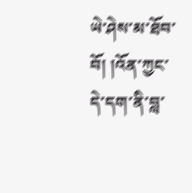ཡེ་ཤེས་མ་ཐོབ་བོ། །འོན་ཀྱང་དེ་དག་ནི་བླ་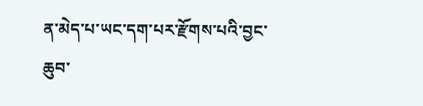ན་མེད་པ་ཡང་དག་པར་རྫོགས་པའི་བྱང་ཆུབ་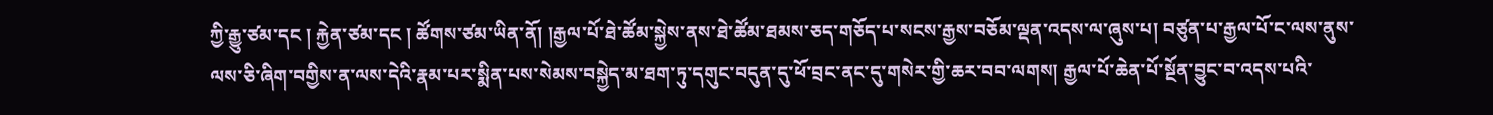ཀྱི་རྒྱུ་ཙམ་དང ། རྐྱེན་ཙམ་དང ། ཚོགས་ཙམ་ཡིན་ནོ། །རྒྱལ་པོ་ཐེ་ཚོམ་སྐྱེས་ནས་ཐེ་ཚོམ་ཐམས་ཅད་གཅོད་པ་སངས་རྒྱས་བཅོམ་ལྡན་འདས་ལ་ཞུས་པ། བཙུན་པ་རྒྱལ་པོ་ང་ལས་ནུས་ལས་ཅི་ཞིག་བགྱིས་ན་ལས་དེའི་རྣམ་པར་སྨིན་པས་སེམས་བསྐྱེད་མ་ཐག་ཏུ་དགུང་བདུན་དུ་ཕོ་བྲང་ནང་དུ་གསེར་གྱི་ཆར་བབ་ལགས། རྒྱལ་པོ་ཆེན་པོ་སྔོན་བྱུང་བ་འདས་པའི་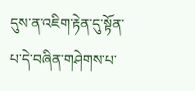དུས་ན་འཇིག་རྟེན་དུ་སྟོན་པ་དེ་བཞིན་གཤེགས་པ་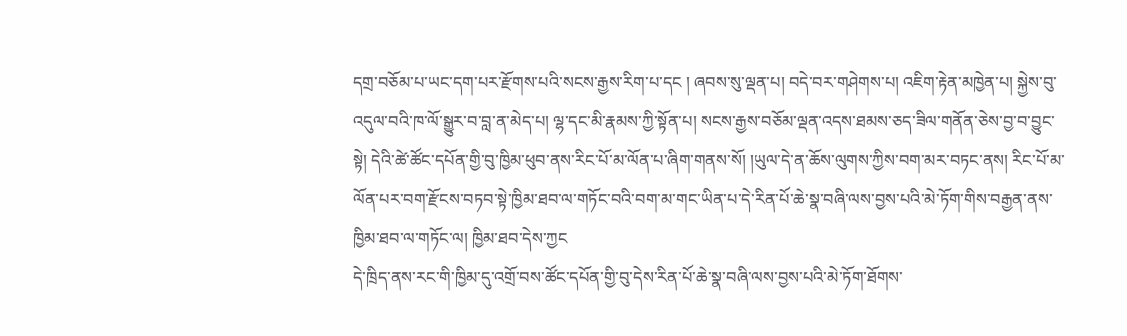དགྲ་བཅོམ་པ་ཡང་དག་པར་རྫོགས་པའི་སངས་རྒྱས་རིག་པ་དང ། ཞབས་སུ་ལྡན་པ། བདེ་བར་གཤེགས་པ། འཇིག་རྟེན་མཁྱེན་པ། སྐྱེས་བུ་འདུལ་བའི་ཁ་ལོ་སྒྱུར་བ་བླ་ན་མེད་པ། ལྷ་དང་མི་རྣམས་ཀྱི་སྟོན་པ། སངས་རྒྱས་བཅོམ་ལྡན་འདས་ཐམས་ཅད་ཟིལ་གནོན་ཅེས་བྱ་བ་བྱུང་སྟེ། དེའི་ཚེ་ཚོང་དཔོན་གྱི་བུ་ཁྱིམ་ཕུབ་ནས་རིང་པོ་མ་ལོན་པ་ཞིག་གནས་སོ། །ཡུལ་དེ་ན་ཆོས་ལུགས་ཀྱིས་བག་མར་བཏང་ནས། རིང་པོ་མ་ལོན་པར་བག་རྫོངས་བཏབ་སྟེ་ཁྱིམ་ཐབ་ལ་གཏོང་བའི་བག་མ་གང་ཡིན་པ་དེ་རིན་པོ་ཆེ་སྣ་བཞི་ལས་བྱས་པའི་མེ་ཏོག་གིས་བརྒྱན་ནས་ཁྱིམ་ཐབ་ལ་གཏོང་ལ། ཁྱིམ་ཐབ་དེས་ཀྱང
དེ་ཁྲིད་ནས་རང་གི་ཁྱིམ་དུ་འགྲོ་བས་ཚོང་དཔོན་གྱི་བུ་དེས་རིན་པོ་ཆེ་སྣ་བཞི་ལས་བྱས་པའི་མེ་ཏོག་ཐོགས་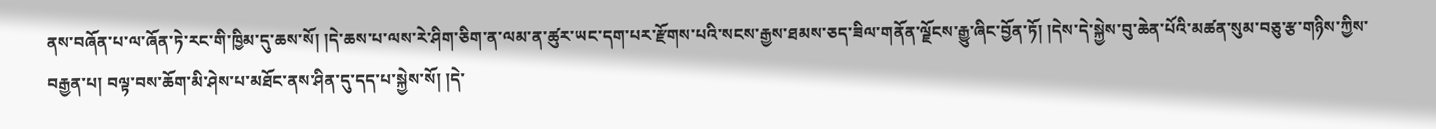ནས་བཞོན་པ་ལ་ཞོན་ཏེ་རང་གི་ཁྱིམ་དུ་ཆས་སོ། །དེ་ཆས་པ་ལས་རེ་ཤིག་ཅིག་ན་ལམ་ན་ཚུར་ཡང་དག་པར་རྫོགས་པའི་སངས་རྒྱས་ཐམས་ཅད་ཟིལ་གནོན་ལྗོངས་རྒྱུ་ཞིང་བྱོན་ཏོ། །དེས་དེ་སྐྱེས་བུ་ཆེན་པོའི་མཚན་སུམ་བཅུ་རྩ་གཉིས་ཀྱིས་བརྒྱན་པ། བལྟ་བས་ཆོག་མི་ཤེས་པ་མཐོང་ནས་ཤིན་དུ་དད་པ་སྐྱེས་སོ། །དེ་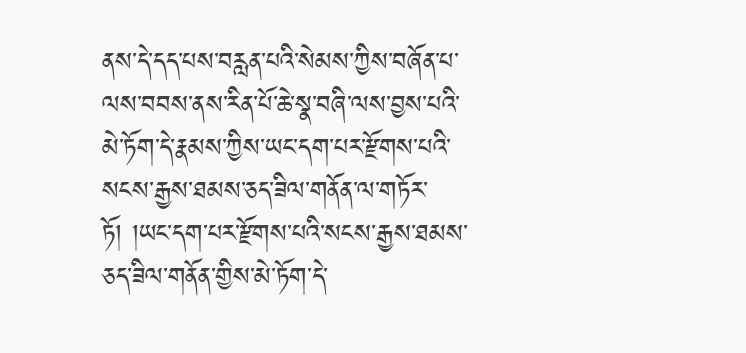ནས་དེ་དད་པས་བརླན་པའི་སེམས་ཀྱིས་བཞོན་པ་ལས་བབས་ནས་རིན་པོ་ཆེ་སྣ་བཞི་ལས་བྱས་པའི་མེ་ཏོག་དེ་རྣམས་ཀྱིས་ཡང་དག་པར་རྫོགས་པའི་སངས་རྒྱས་ཐམས་ཅད་ཟིལ་གནོན་ལ་གཏོར་ཏོ། །ཡང་དག་པར་རྫོགས་པའི་སངས་རྒྱས་ཐམས་ཅད་ཟིལ་གནོན་གྱིས་མེ་ཏོག་དེ་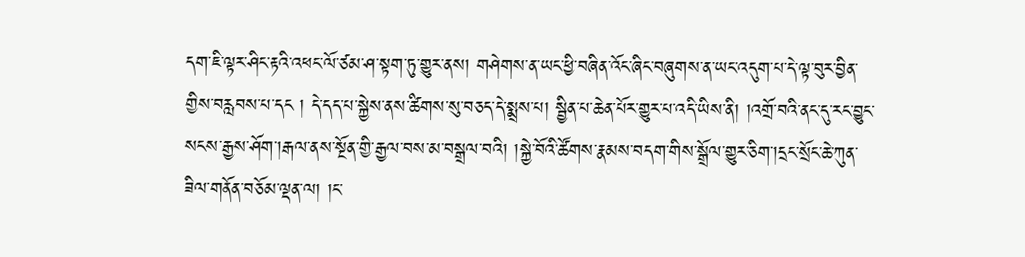དག་ཇི་ལྟར་ཤིང་རྟའི་འཕང་ལོ་ཙམ་ཤ་སྟག་ཏུ་གྱུར་ནས། གཤེགས་ན་ཡང་ཕྱི་བཞིན་འོང་ཞིང་བཞུགས་ན་ཡང་འདུག་པ་དེ་ལྟ་བུར་བྱིན་གྱིས་བརླབས་པ་དང ། དེ་དད་པ་སྐྱེས་ནས་ཚིགས་སུ་བཅད་དེ་སྨྲས་པ། སྦྱིན་པ་ཆེན་པོར་གྱུར་པ་འདི་ཡིས་ནི། །འགྲོ་བའི་ནང་དུ་རང་བྱུང་སངས་རྒྱས་ཤོག་།རྒལ་ནས་སྔོན་གྱི་རྒྱལ་བས་མ་བསྒྲལ་བའི། །སྐྱེ་བོའི་ཚོགས་རྣམས་བདག་གིས་སྒྲོལ་གྱུར་ཅིག་།དྲང་སྲོང་ཆེ་ཀུན་ཟིལ་གནོན་བཅོམ་ལྡན་ལ། །ང་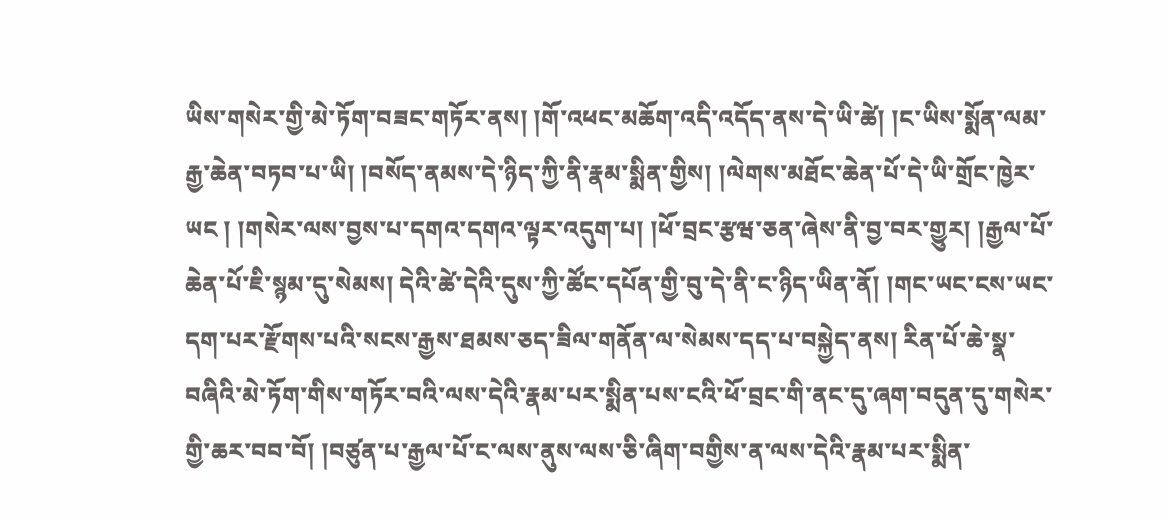ཡིས་གསེར་གྱི་མེ་ཏོག་བཟང་གཏོར་ནས། །གོ་འཕང་མཆོག་འདི་འདོད་ནས་དེ་ཡི་ཚེ། །ང་ཡིས་སྨོན་ལམ་རྒྱ་ཆེན་བཏབ་པ་ཡི། །བསོད་ནམས་དེ་ཉིད་ཀྱི་ནི་རྣམ་སྨིན་གྱིས། །ལེགས་མཐོང་ཆེན་པོ་དེ་ཡི་གྲོང་ཁྱེར་ཡང ། །གསེར་ལས་བྱས་པ་དགའ་དགའ་ལྟར་འདུག་པ། །ཕོ་བྲང་རྩཝ་ཅན་ཞེས་ནི་བྱ་བར་གྱུར། །རྒྱལ་པོ་ཆེན་པོ་ཇི་སྙམ་དུ་སེམས། དེའི་ཚེ་དེའི་དུས་ཀྱི་ཚོང་དཔོན་གྱི་བུ་དེ་ནི་ང་ཉིད་ཡིན་ནོ། །གང་ཡང་ངས་ཡང་དག་པར་རྫོགས་པའི་སངས་རྒྱས་ཐམས་ཅད་ཟིལ་གནོན་ལ་སེམས་དད་པ་བསྐྱེད་ནས། རིན་པོ་ཆེ་སྣ་བཞིའི་མེ་ཏོག་གིས་གཏོར་བའི་ལས་དེའི་རྣམ་པར་སྨིན་པས་ངའི་ཕོ་བྲང་གི་ནང་དུ་ཞག་བདུན་དུ་གསེར་གྱི་ཆར་བབ་བོ། །བཙུན་པ་རྒྱལ་པོ་ང་ལས་ནུས་ལས་ཅི་ཞིག་བགྱིས་ན་ལས་དེའི་རྣམ་པར་སྨིན་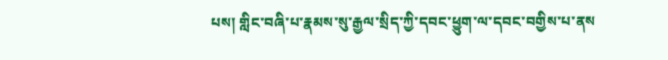པས། གླིང་བཞི་པ་རྣམས་སུ་རྒྱལ་སྲིད་ཀྱི་དབང་ཕྱུག་ལ་དབང་བགྱིས་པ་ནས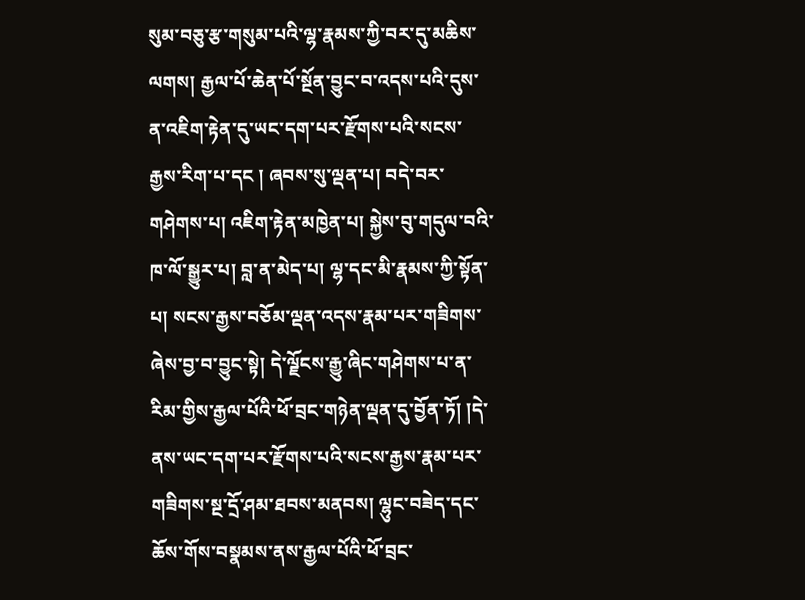སུམ་བཅུ་རྩ་གསུམ་པའི་ལྷ་རྣམས་ཀྱི་བར་དུ་མཆིས་ལགས། རྒྱལ་པོ་ཆེན་པོ་སྔོན་བྱུང་བ་འདས་པའི་དུས་ན་འཇིག་རྟེན་དུ་ཡང་དག་པར་རྫོགས་པའི་སངས་རྒྱས་རིག་པ་དང ། ཞབས་སུ་ལྡན་པ། བདེ་བར་གཤེགས་པ། འཇིག་རྟེན་མཁྱེན་པ། སྐྱེས་བུ་གདུལ་བའི་ཁ་ལོ་སྒྱུར་པ། བླ་ན་མེད་པ། ལྷ་དང་མི་རྣམས་ཀྱི་སྟོན་པ། སངས་རྒྱས་བཅོམ་ལྡན་འདས་རྣམ་པར་གཟིགས་ཞེས་བྱ་བ་བྱུང་སྟེ། དེ་ལྗོངས་རྒྱུ་ཞིང་གཤེགས་པ་ན་རིམ་གྱིས་རྒྱལ་པོའི་ཕོ་བྲང་གཉེན་ལྡན་དུ་བྱོན་ཏོ། །དེ་ནས་ཡང་དག་པར་རྫོགས་པའི་སངས་རྒྱས་རྣམ་པར་གཟིགས་སྔ་དྲོ་ཤམ་ཐབས་མནབས། ལྷུང་བཟེད་དང་ཆོས་གོས་བསྣམས་ནས་རྒྱལ་པོའི་ཕོ་བྲང་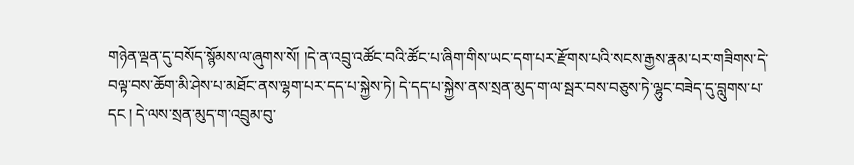གཉེན་ལྡན་དུ་བསོད་སྙོམས་ལ་ཞུགས་སོ། །དེ་ན་འབྲུ་འཚོང་བའི་ཚོང་པ་ཞིག་གིས་ཡང་དག་པར་རྫོགས་པའི་སངས་རྒྱས་རྣམ་པར་གཟིགས་དེ་བལྟ་བས་ཆོག་མི་ཤེས་པ་མཐོང་ནས་ལྷག་པར་དད་པ་སྐྱེས་ཏེ། དེ་དད་པ་སྐྱེས་ནས་སྲན་མུད་ག་ལ་སྦར་བས་བཅུས་ཏེ་ལྷུང་བཟེད་དུ་བླུགས་པ་དང ། དེ་ལས་སྲན་མུད་ག་འབྲུམ་བུ་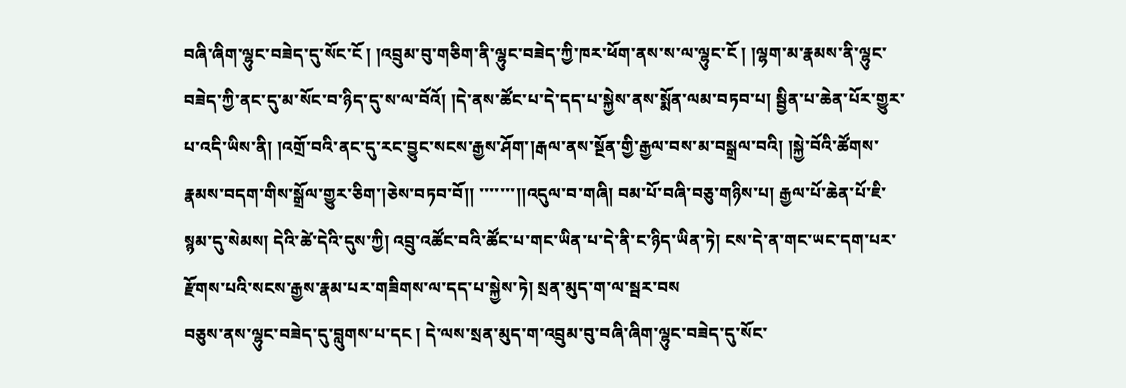བཞི་ཞིག་ལྷུང་བཟེད་དུ་སོང་ངོ ། །འབྲུམ་བུ་གཅིག་ནི་ལྷུང་བཟེད་ཀྱི་ཁར་ཕོག་ནས་ས་ལ་ལྷུང་ངོ ། །ལྷག་མ་རྣམས་ནི་ལྷུང་བཟེད་ཀྱི་ནང་དུ་མ་སོང་བ་ཉིད་དུ་ས་ལ་བོའོ། །དེ་ནས་ཚོང་པ་དེ་དད་པ་སྐྱེས་ནས་སྨོན་ལམ་བཏབ་པ། སྦྱིན་པ་ཆེན་པོར་གྱུར་པ་འདི་ཡིས་ནི། །འགྲོ་བའི་ནང་དུ་རང་བྱུང་སངས་རྒྱས་ཤོག་།རྒལ་ནས་སྔོན་གྱི་རྒྱལ་བས་མ་བསྒྲལ་བའི། །སྐྱེ་བོའི་ཚོགས་རྣམས་བདག་གིས་སྒྲོལ་གྱུར་ཅིག་།ཅེས་བཏབ་བོ།། ་་་་་་་།།འདུལ་བ་གཞི། བམ་པོ་བཞི་བཅུ་གཉིས་པ། རྒྱལ་པོ་ཆེན་པོ་ཇི་སྙམ་དུ་སེམས། དེའི་ཚེ་དེའི་དུས་ཀྱི། འབྲུ་འཚོང་བའི་ཚོང་པ་གང་ཡིན་པ་དེ་ནི་ང་ཉིད་ཡིན་ཏེ། ངས་དེ་ན་གང་ཡང་དག་པར་རྫོགས་པའི་སངས་རྒྱས་རྣམ་པར་གཟིགས་ལ་དད་པ་སྐྱེས་ཏེ། སྲན་མུད་ག་ལ་སྦར་བས
བཅུས་ནས་ལྷུང་བཟེད་དུ་བླུགས་པ་དང ། དེ་ལས་སྲན་མུད་ག་འབྲུམ་བུ་བཞི་ཞིག་ལྷུང་བཟེད་དུ་སོང་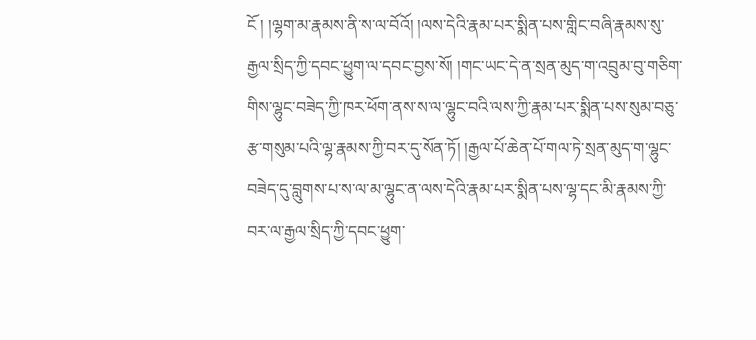ངོ ། །ལྷག་མ་རྣམས་ནི་ས་ལ་བོའོ། །ལས་དེའི་རྣམ་པར་སྨིན་པས་གླིང་བཞི་རྣམས་སུ་རྒྱལ་སྲིད་ཀྱི་དབང་ཕྱུག་ལ་དབང་བྱས་སོ། །གང་ཡང་དེ་ན་སྲན་མུད་ག་འབྲུམ་བུ་གཅིག་གིས་ལྷུང་བཟེད་ཀྱི་ཁར་ཕོག་ནས་ས་ལ་ལྷུང་བའི་ལས་ཀྱི་རྣམ་པར་སྨིན་པས་སུམ་བཅུ་རྩ་གསུམ་པའི་ལྷ་རྣམས་ཀྱི་བར་དུ་སོན་ཏོ། །རྒྱལ་པོ་ཆེན་པོ་གལ་ཏེ་སྲན་མུད་ག་ལྷུང་བཟེད་དུ་བླུགས་པ་ས་ལ་མ་ལྷུང་ན་ལས་དེའི་རྣམ་པར་སྨིན་པས་ལྷ་དང་མི་རྣམས་ཀྱི་བར་ལ་རྒྱལ་སྲིད་ཀྱི་དབང་ཕྱུག་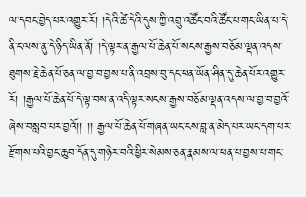ལ་དབང་བྱེད་པར་འགྱུར་རོ། །དེའི་ཚེ་དེའི་དུས་ཀྱི་འབྲུ་འཚོང་བའི་ཚོང་པ་གང་ཡིན་པ་དེ་ནི་ང་ལས་ནུ་དེ་ཉིད་ཡིན་ནོ། །དེ་ལྟར་ན་རྒྱལ་པོ་ཆེན་པོ་སངས་རྒྱས་བཅོམ་ལྡན་འདས་ཐུགས་རྗེ་ཆེན་པོ་ཅན་ལ་བྱ་བ་བྱས་པ་ནི་འབྲས་བུ་དང་ཕན་ཡོན་ཤིན་དུ་ཆེན་པོར་འགྱུར་རོ། །རྒྱལ་པོ་ཆེན་པོ་དེ་ལྟ་བས་ན་འདི་ལྟར་སངས་རྒྱས་བཅོམ་ལྡན་འདས་ལ་བྱ་བ་བྱའོ་ཞེས་བསླབ་པར་བྱའོ།། །། རྒྱལ་པོ་ཆེན་པོ་གཞན་ཡང་ངས་བླ་ན་མེད་པར་ཡང་དག་པར་རྫོགས་པའི་བྱང་ཆུབ་དོན་དུ་གཉེར་བའི་ཕྱིར་སེམས་ཅན་རྣམས་ལ་ཕན་པ་བྱས་པ་གང་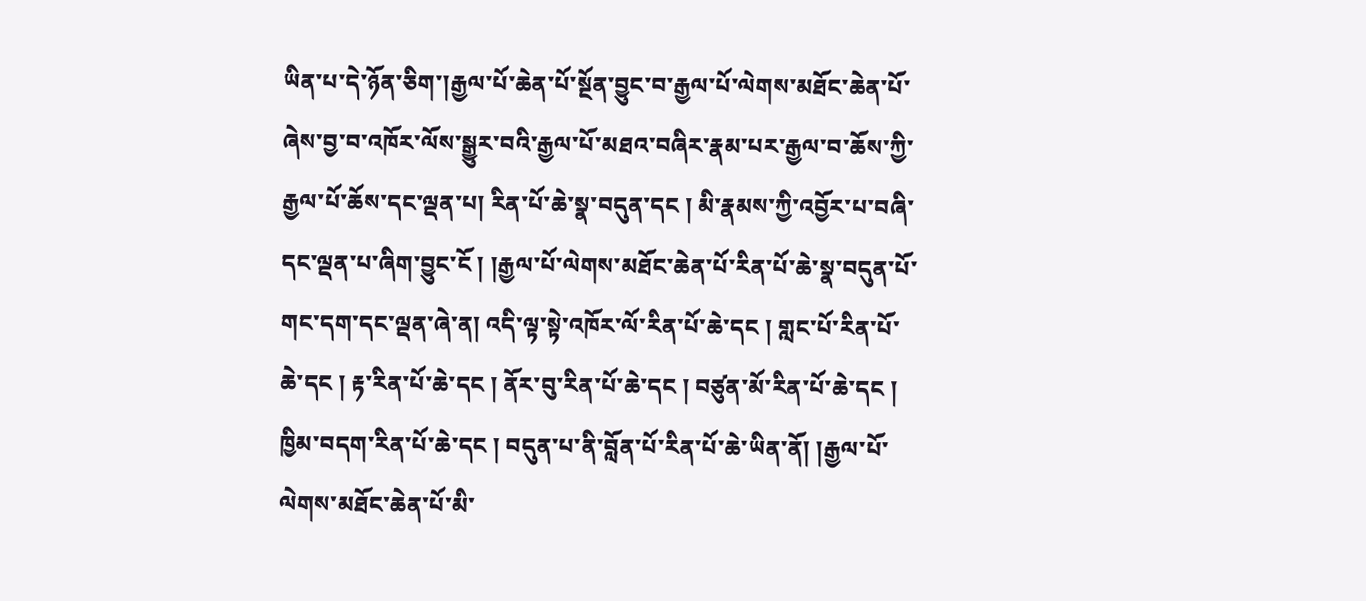ཡིན་པ་དེ་ཉོན་ཅིག་།རྒྱལ་པོ་ཆེན་པོ་སྔོན་བྱུང་བ་རྒྱལ་པོ་ལེགས་མཐོང་ཆེན་པོ་ཞེས་བྱ་བ་འཁོར་ལོས་སྒྱུར་བའི་རྒྱལ་པོ་མཐའ་བཞིར་རྣམ་པར་རྒྱལ་བ་ཆོས་ཀྱི་རྒྱལ་པོ་ཆོས་དང་ལྡན་པ། རིན་པོ་ཆེ་སྣ་བདུན་དང ། མི་རྣམས་ཀྱི་འབྱོར་པ་བཞི་དང་ལྡན་པ་ཞིག་བྱུང་ངོ ། །རྒྱལ་པོ་ལེགས་མཐོང་ཆེན་པོ་རིན་པོ་ཆེ་སྣ་བདུན་པོ་གང་དག་དང་ལྡན་ཞེ་ན། འདི་ལྟ་སྟེ་འཁོར་ལོ་རིན་པོ་ཆེ་དང ། གླང་པོ་རིན་པོ་ཆེ་དང ། རྟ་རིན་པོ་ཆེ་དང ། ནོར་བུ་རིན་པོ་ཆེ་དང ། བཙུན་མོ་རིན་པོ་ཆེ་དང ། ཁྱིམ་བདག་རིན་པོ་ཆེ་དང ། བདུན་པ་ནི་བློན་པོ་རིན་པོ་ཆེ་ཡིན་ནོ། །རྒྱལ་པོ་ལེགས་མཐོང་ཆེན་པོ་མི་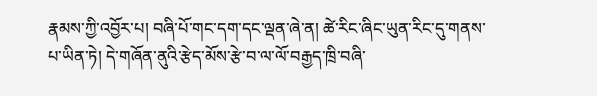རྣམས་ཀྱི་འབྱོར་པ། བཞི་པོ་གང་དག་དང་ལྡན་ཞེ་ན། ཚེ་རིང་ཞིང་ཡུན་རིང་དུ་གནས་པ་ཡིན་ཏེ། དེ་གཞོན་ནུའི་རྩེད་མོས་རྩེ་བ་ལ་ལོ་བརྒྱད་ཁྲི་བཞི་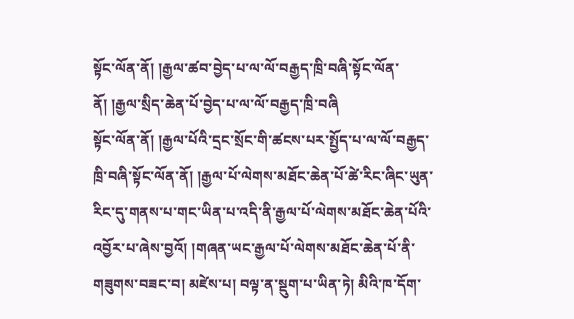སྟོང་ལོན་ནོ། །རྒྱལ་ཚབ་བྱེད་པ་ལ་ལོ་བརྒྱད་ཁྲི་བཞི་སྟོང་ལོན་ནོ། །རྒྱལ་སྲིད་ཆེན་པོ་བྱེད་པ་ལ་ལོ་བརྒྱད་ཁྲི་བཞི
སྟོང་ལོན་ནོ། །རྒྱལ་པོའི་དྲང་སྲོང་གི་ཚངས་པར་སྤྱོད་པ་ལ་ལོ་བརྒྱད་ཁྲི་བཞི་སྟོང་ལོན་ནོ། །རྒྱལ་པོ་ལེགས་མཐོང་ཆེན་པོ་ཚེ་རིང་ཞིང་ཡུན་རིང་དུ་གནས་པ་གང་ཡིན་པ་འདི་ནི་རྒྱལ་པོ་ལེགས་མཐོང་ཆེན་པོའི་འབྱོར་པ་ཞེས་བྱའོ། །གཞན་ཡང་རྒྱལ་པོ་ལེགས་མཐོང་ཆེན་པོ་ནི་གཟུགས་བཟང་བ། མཛེས་པ། བལྟ་ན་སྡུག་པ་ཡིན་ཏེ། མིའི་ཁ་དོག་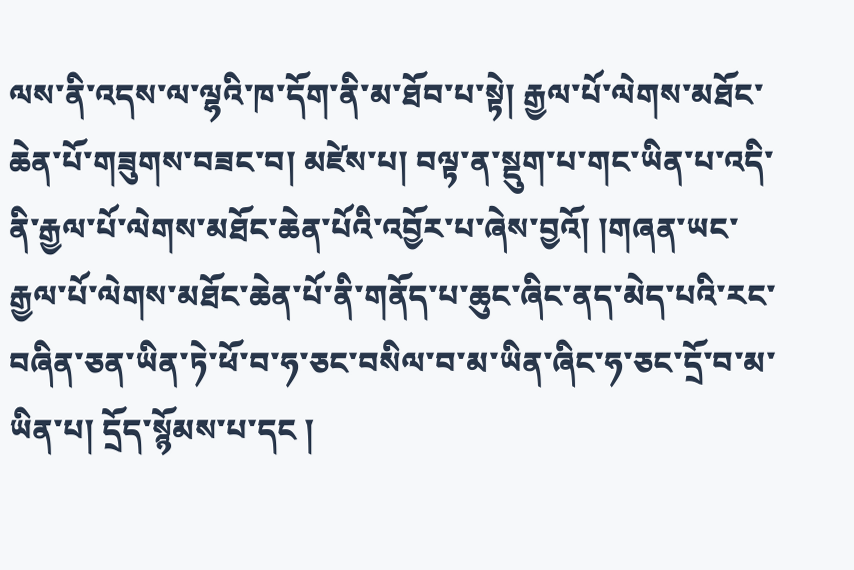ལས་ནི་འདས་ལ་ལྷའི་ཁ་དོག་ནི་མ་ཐོབ་པ་སྟེ། རྒྱལ་པོ་ལེགས་མཐོང་ཆེན་པོ་གཟུགས་བཟང་བ། མཛེས་པ། བལྟ་ན་སྡུག་པ་གང་ཡིན་པ་འདི་ནི་རྒྱལ་པོ་ལེགས་མཐོང་ཆེན་པོའི་འབྱོར་པ་ཞེས་བྱའོ། །གཞན་ཡང་རྒྱལ་པོ་ལེགས་མཐོང་ཆེན་པོ་ནི་གནོད་པ་ཆུང་ཞིང་ནད་མེད་པའི་རང་བཞིན་ཅན་ཡིན་ཏེ་ཕོ་བ་ཧ་ཅང་བསིལ་བ་མ་ཡིན་ཞིང་ཧ་ཅང་དྲོ་བ་མ་ཡིན་པ། དྲོད་སྙོམས་པ་དང །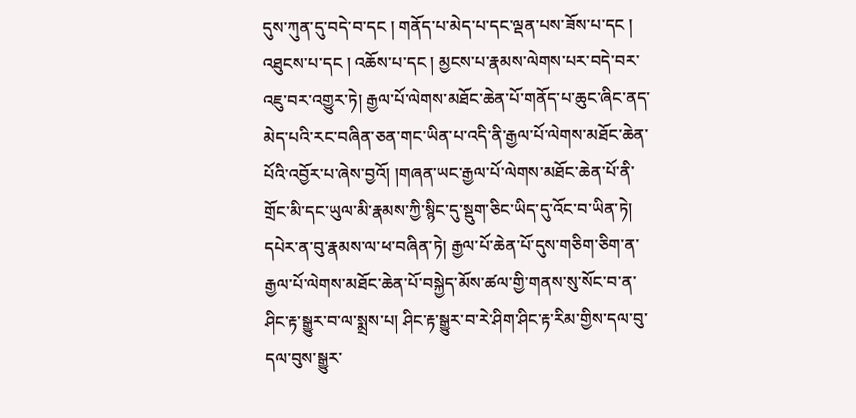དུས་ཀུན་དུ་བདེ་བ་དང ། གནོད་པ་མེད་པ་དང་ལྡན་པས་ཟོས་པ་དང ། འཐུངས་པ་དང ། འཆོས་པ་དང ། མྱངས་པ་རྣམས་ལེགས་པར་བདེ་བར་འཇུ་བར་འགྱུར་ཏེ། རྒྱལ་པོ་ལེགས་མཐོང་ཆེན་པོ་གནོད་པ་ཆུང་ཞིང་ནད་མེད་པའི་རང་བཞིན་ཅན་གང་ཡིན་པ་འདི་ནི་རྒྱལ་པོ་ལེགས་མཐོང་ཆེན་པོའི་འབྱོར་པ་ཞེས་བྱའོ། །གཞན་ཡང་རྒྱལ་པོ་ལེགས་མཐོང་ཆེན་པོ་ནི་གྲོང་མི་དང་ཡུལ་མི་རྣམས་ཀྱི་སྙིང་དུ་སྡུག་ཅིང་ཡིད་དུ་འོང་བ་ཡིན་ཏེ། དཔེར་ན་བུ་རྣམས་ལ་ཕ་བཞིན་ཏེ། རྒྱལ་པོ་ཆེན་པོ་དུས་གཅིག་ཅིག་ན་རྒྱལ་པོ་ལེགས་མཐོང་ཆེན་པོ་བསྐྱེད་མོས་ཚལ་གྱི་གནས་སུ་སོང་བ་ན་ཤིང་རྟ་སྒྱུར་བ་ལ་སྨྲས་པ། ཤིང་རྟ་སྒྱུར་བ་རེ་ཤིག་ཤིང་རྟ་རིམ་གྱིས་དལ་བུ་དལ་བུས་སྒྱུར་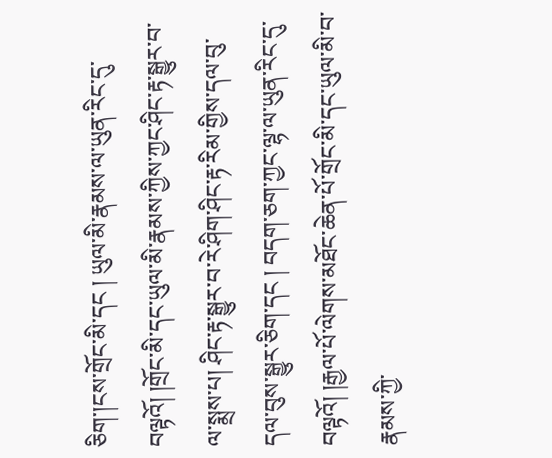ཅིག་།ངས་གྲོང་མི་དང ། ཡུལ་མི་རྣམས་ལ་ཡུན་རིང་དུ་བལྟའོ། །གྲོང་མི་དང་ཡུལ་མི་རྣམས་ཀྱིས་ཀྱང་ཤིང་རྟ་སྒྱུར་བ་ལ་སྨྲས་པ། ཤིང་རྟ་སྒྱུར་བ་རེ་ཤིག་ཤིང་རྟ་རིམ་གྱིས་དལ་བུ་དལ་བུས་སྒྱུར་ཅིག་དང ། བདག་ཅག་ཀྱང་ལྷ་ལ་ཡུན་རིང་དུ་བལྟའོ། །རྒྱལ་པོ་ལེགས་མཐོང་ཆེན་པོ་གྲོང་མི་དང་ཡུལ་མི་བ་རྣམས་ཀྱི་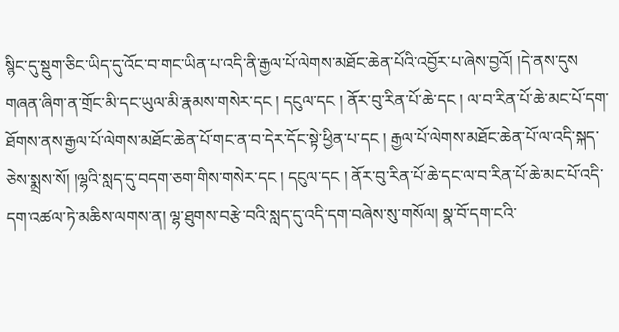སྙིང་དུ་སྡུག་ཅིང་ཡིད་དུ་འོང་བ་གང་ཡིན་པ་འདི་ནི་རྒྱལ་པོ་ལེགས་མཐོང་ཆེན་པོའི་འབྱོར་པ་ཞེས་བྱའོ། །དེ་ནས་དུས
གཞན་ཞིག་ན་གྲོང་མི་དང་ཡུལ་མི་རྣམས་གསེར་དང ། དངུལ་དང ། ནོར་བུ་རིན་པོ་ཆེ་དང ། ལ་བ་རིན་པོ་ཆེ་མང་པོ་དག་ཐོགས་ནས་རྒྱལ་པོ་ལེགས་མཐོང་ཆེན་པོ་གང་ན་བ་དེར་དོང་སྟེ་ཕྱིན་པ་དང ། རྒྱལ་པོ་ལེགས་མཐོང་ཆེན་པོ་ལ་འདི་སྐད་ཅེས་སྨྲས་སོ། །ལྷའི་སླད་དུ་བདག་ཅག་གིས་གསེར་དང ། དངུལ་དང ། ནོར་བུ་རིན་པོ་ཆེ་དང་ལ་བ་རིན་པོ་ཆེ་མང་པོ་འདི་དག་འཚལ་ཏེ་མཆིས་ལགས་ན། ལྷ་ཐུགས་བརྩེ་བའི་སླད་དུ་འདི་དག་བཞེས་སུ་གསོལ། སྣ་བོ་དག་ངའི་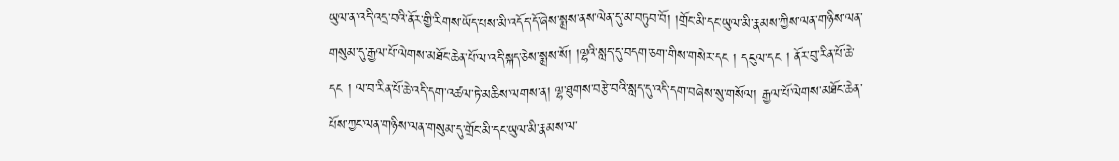ཡུལ་ན་འདི་འདྲ་བའི་ནོར་གྱི་རིགས་ཡོད་པས་མི་འདོད་དོ་ཞེས་སྨྲས་ནས་ལེན་དུ་མ་བཏུབ་བོ། །གྲོང་མི་དང་ཡུལ་མི་རྣམས་ཀྱིས་ལན་གཉིས་ལན་གསུམ་དུ་རྒྱལ་པོ་ལེགས་མཐོང་ཆེན་པོ་ལ་འདི་སྐད་ཅེས་སྨྲས་སོ། །ལྷའི་སླད་དུ་བདག་ཅག་གིས་གསེར་དང ། དངུལ་དང ། ནོར་བུ་རིན་པོ་ཆེ་དང ། ལ་བ་རིན་པོ་ཆེ་འདི་དག་འཚལ་ཏེ་མཆིས་ལགས་ན། ལྷ་ཐུགས་བརྩེ་བའི་སླད་དུ་འདི་དག་བཞེས་སུ་གསོལ། རྒྱལ་པོ་ལེགས་མཐོང་ཆེན་པོས་ཀྱང་ལན་གཉིས་ལན་གསུམ་དུ་གྲོང་མི་དང་ཡུལ་མི་རྣམས་ལ་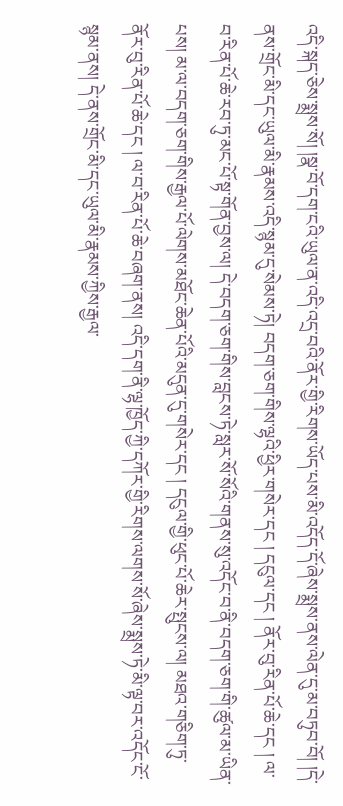འདི་སྐད་ཅེས་སྨྲས་སོ། །སྣ་བོ་དག་ངའི་ཡུལ་ན་འདི་འདྲ་བའི་ནོར་གྱི་རིགས་ཡོད་པས་མི་འདོད་དོ་ཞེས་སྨྲས་ནས་ལེན་དུ་མ་བཏུབ་བོ། །དེ་ནས་གྲོང་མི་དང་ཡུལ་མི་རྣམས་འདི་སྙམ་དུ་སེམས་ཏེ། བདག་ཅག་གིས་ལྷའི་ཕྱིར་གསེར་དང ། དངུལ་དང ། ནོར་བུ་རིན་པོ་ཆེ་དང ། ལ་བ་རིན་པོ་ཆེ་རབ་ཏུ་མང་པོ་སྟ་གོན་བྱས་ལ། དེ་བདག་ཅག་གིས་བླངས་ཏེ་སླར་སོ་སོའི་གནས་སུ་འདོང་བ་ནི་བདག་ཅག་གི་ཚུལ་མ་ཡིན་པས། མ་ལ་བདག་ཅག་གིས་རྒྱལ་པོ་ལེགས་མཐོང་ཆེན་པོའི་མདུན་དུ་གསེར་དང ། དངུལ་གྱི་ཕུང་པོ་ཆེར་སྤུངས་ལ། མཐའ་གཅིག་ཏུ་ནོར་བུ་རིན་པོ་ཆེ་དང ། ལ་བ་རིན་པོ་ཆེ་བཞག་ནས། འདི་དག་ནི་ལྷ་ཁྱོད་ཀྱི་དཀོར་གྱི་རིགས་ལགས་སོ་ཞེས་སྨྲས་ཏེ་མི་ལྟ་བར་འདོང་ངོ་སྙམ་ནས། དེ་ནས་གྲོང་མི་དང་ཡུལ་མི་རྣམས་ཀྱིས་རྒྱལ་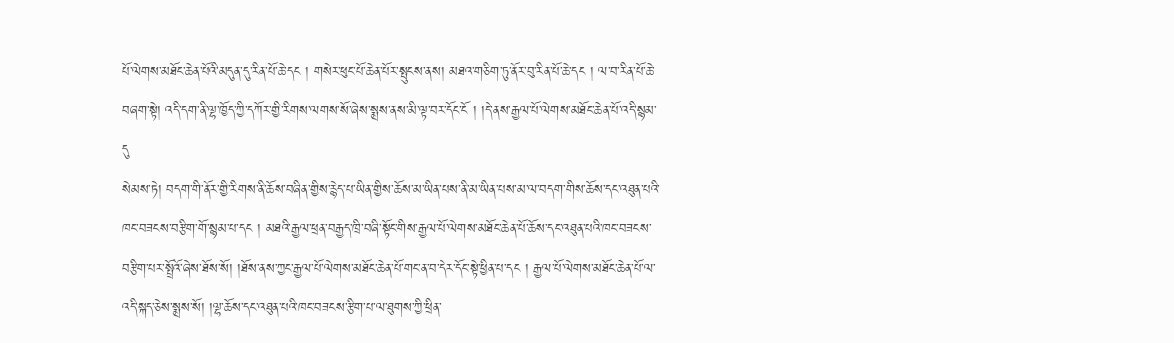པོ་ལེགས་མཐོང་ཆེན་པོའི་མདུན་དུ་རིན་པོ་ཆེ་དང ། གསེར་ཕུང་པོ་ཆེན་པོར་སྤུངས་ནས། མཐའ་གཅིག་ཏུ་ནོར་བུ་རིན་པོ་ཆེ་དང ། ལ་བ་རིན་པོ་ཆེ་བཞག་སྟེ། འདི་དག་ནི་ལྷ་ཁྱོད་ཀྱི་དཀོར་གྱི་རིགས་ལགས་སོ་ཞེས་སྨྲས་ནས་མི་ལྟ་བར་དོང་ངོ ། །དེ་ནས་རྒྱལ་པོ་ལེགས་མཐོང་ཆེན་པོ་འདི་སྙམ་དུ
སེམས་ཏེ། བདག་གི་ནོར་གྱི་རིགས་ནི་ཆོས་བཞིན་གྱིས་རྙེད་པ་ཡིན་གྱིས་ཆོས་མ་ཡིན་པས་ནི་མ་ཡིན་པས་མ་ལ་བདག་གིས་ཆོས་དང་འཐུན་པའི་ཁང་བཟངས་བརྩིག་གོ་སྙམ་པ་དང ། མཐའི་རྒྱལ་ཕྲན་བརྒྱད་ཁྲི་བཞི་སྟོང་གིས་རྒྱལ་པོ་ལེགས་མཐོང་ཆེན་པོ་ཆོས་དང་འཐུན་པའི་ཁང་བཟངས་བརྩིག་པར་སྤྲོའོ་ཞེས་ཐོས་སོ། །ཐོས་ནས་ཀྱང་རྒྱལ་པོ་ལེགས་མཐོང་ཆེན་པོ་གང་ན་བ་དེར་དོང་སྟེ་ཕྱིན་པ་དང ། རྒྱལ་པོ་ལེགས་མཐོང་ཆེན་པོ་ལ་འདི་སྐད་ཅེས་སྨྲས་སོ། །ལྷ་ཆོས་དང་འཐུན་པའི་ཁང་བཟངས་རྩིག་པ་ལ་ཐུགས་ཀྱི་ཕྲིན་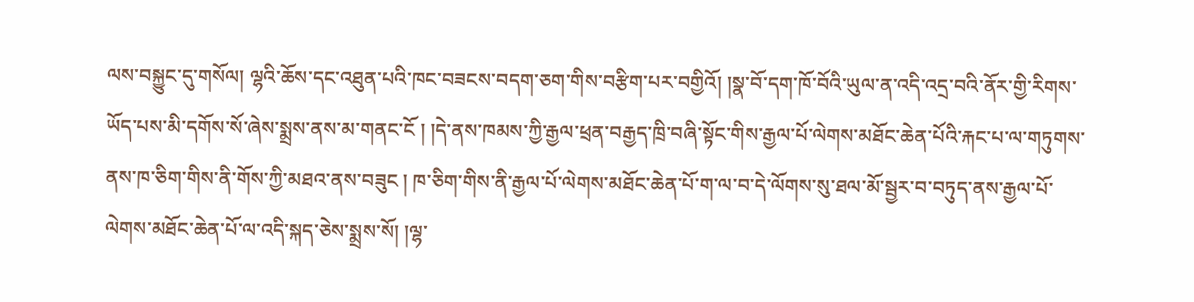ལས་བསྐྱུང་དུ་གསོལ། ལྷའི་ཆོས་དང་འཐུན་པའི་ཁང་བཟངས་བདག་ཅག་གིས་བརྩིག་པར་བགྱིའོ། །སྣ་བོ་དག་ཁོ་བོའི་ཡུལ་ན་འདི་འདྲ་བའི་ནོར་གྱི་རིགས་ཡོད་པས་མི་དགོས་སོ་ཞེས་སྨྲས་ནས་མ་གནང་ངོ ། །དེ་ནས་ཁམས་ཀྱི་རྒྱལ་ཕྲན་བརྒྱད་ཁྲི་བཞི་སྟོང་གིས་རྒྱལ་པོ་ལེགས་མཐོང་ཆེན་པོའི་རྐང་པ་ལ་གཏུགས་ནས་ཁ་ཅིག་གིས་ནི་གོས་ཀྱི་མཐའ་ནས་བཟུང ། ཁ་ཅིག་གིས་ནི་རྒྱལ་པོ་ལེགས་མཐོང་ཆེན་པོ་ག་ལ་བ་དེ་ལོགས་སུ་ཐལ་མོ་སྦྱར་བ་བཏུད་ནས་རྒྱལ་པོ་ལེགས་མཐོང་ཆེན་པོ་ལ་འདི་སྐད་ཅེས་སྨྲས་སོ། །ལྷ་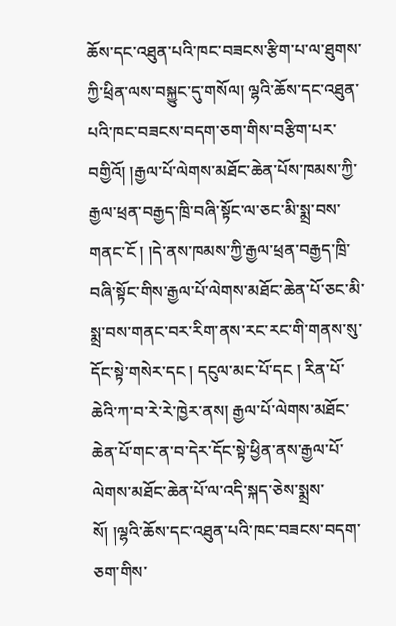ཆོས་དང་འཐུན་པའི་ཁང་བཟངས་རྩིག་པ་ལ་ཐུགས་ཀྱི་ཕྲིན་ལས་བསྐྱུང་དུ་གསོལ། ལྷའི་ཆོས་དང་འཐུན་པའི་ཁང་བཟངས་བདག་ཅག་གིས་བརྩིག་པར་བགྱིའོ། །རྒྱལ་པོ་ལེགས་མཐོང་ཆེན་པོས་ཁམས་ཀྱི་རྒྱལ་ཕྲན་བརྒྱད་ཁྲི་བཞི་སྟོང་ལ་ཅང་མི་སྨྲ་བས་གནང་ངོ ། །དེ་ནས་ཁམས་ཀྱི་རྒྱལ་ཕྲན་བརྒྱད་ཁྲི་བཞི་སྟོང་གིས་རྒྱལ་པོ་ལེགས་མཐོང་ཆེན་པོ་ཅང་མི་སྨྲ་བས་གནང་བར་རིག་ནས་རང་རང་གི་གནས་སུ་དོང་སྟེ་གསེར་དང ། དངུལ་མང་པོ་དང ། རིན་པོ་ཆེའི་ཀ་བ་རེ་རེ་ཁྱེར་ནས། རྒྱལ་པོ་ལེགས་མཐོང་ཆེན་པོ་གང་ན་བ་དེར་དོང་སྟེ་ཕྱིན་ནས་རྒྱལ་པོ་ལེགས་མཐོང་ཆེན་པོ་ལ་འདི་སྐད་ཅེས་སྨྲས་སོ། །ལྷའི་ཆོས་དང་འཐུན་པའི་ཁང་བཟངས་བདག་ཅག་གིས་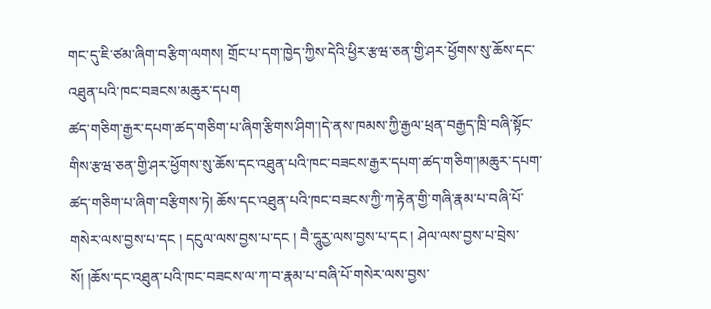གང་དུ་ཇི་ཙམ་ཞིག་བརྩིག་ལགས། གྲོང་པ་དག་ཁྱེད་ཀྱིས་དེའི་ཕྱིར་རྩཝ་ཅན་གྱི་ཤར་ཕྱོགས་སུ་ཆོས་དང་འཐུན་པའི་ཁང་བཟངས་མཆུར་དཔག
ཚད་གཅིག་རྒྱར་དཔག་ཚད་གཅིག་པ་ཞིག་རྩིགས་ཤིག་།དེ་ནས་ཁམས་ཀྱི་རྒྱལ་ཕྲན་བརྒྱད་ཁྲི་བཞི་སྟོང་གིས་རྩཝ་ཅན་གྱི་ཤར་ཕྱོགས་སུ་ཆོས་དང་འཐུན་པའི་ཁང་བཟངས་རྒྱར་དཔག་ཚད་གཅིག་།མཆུར་དཔག་ཚད་གཅིག་པ་ཞིག་བརྩིགས་ཏེ། ཆོས་དང་འཐུན་པའི་ཁང་བཟངས་ཀྱི་ཀ་རྟེན་གྱི་གཞི་རྣམ་པ་བཞི་པོ་གསེར་ལས་བྱས་པ་དང ། དངུལ་ལས་བྱས་པ་དང ། བཻ་དཱུརྱ་ལས་བྱས་པ་དང ། ཤེལ་ལས་བྱས་པ་བྲེས་སོ། །ཆོས་དང་འཐུན་པའི་ཁང་བཟངས་ལ་ཀ་བ་རྣམ་པ་བཞི་པོ་གསེར་ལས་བྱས་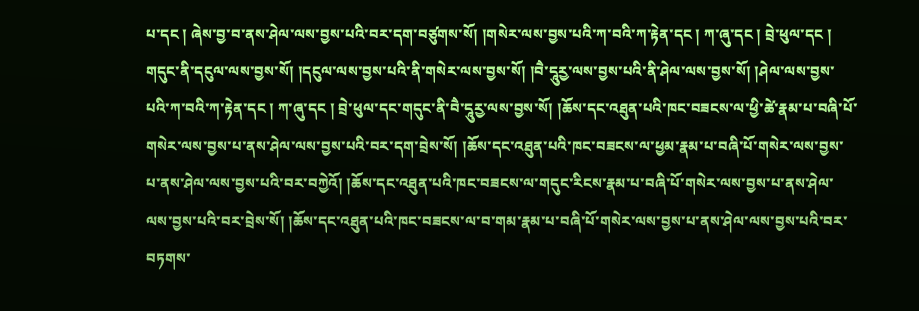པ་དང ། ཞེས་བྱ་བ་ནས་ཤེལ་ལས་བྱས་པའི་བར་དག་བཙུགས་སོ། །གསེར་ལས་བྱས་པའི་ཀ་བའི་ཀ་རྟེན་དང ། ཀ་ཞུ་དང ། བྲེ་ཕུལ་དང ། གདུང་ནི་དངུལ་ལས་བྱས་སོ། །དངུལ་ལས་བྱས་པའི་ནི་གསེར་ལས་བྱས་སོ། །བཻ་དཱུརྱ་ལས་བྱས་པའི་ནི་ཤེལ་ལས་བྱས་སོ། །ཤེལ་ལས་བྱས་པའི་ཀ་བའི་ཀ་རྟེན་དང ། ཀ་ཞུ་དང ། བྲེ་ཕུལ་དང་གདུང་ནི་བཻ་དཱུརྱ་ལས་བྱས་སོ། །ཆོས་དང་འཐུན་པའི་ཁང་བཟངས་ལ་ཕྱི་ཚེ་རྣམ་པ་བཞི་པོ་གསེར་ལས་བྱས་པ་ནས་ཤེལ་ལས་བྱས་པའི་བར་དག་བྲེས་སོ། །ཆོས་དང་འཐུན་པའི་ཁང་བཟངས་ལ་ཕྱམ་རྣམ་པ་བཞི་པོ་གསེར་ལས་བྱས་པ་ནས་ཤེལ་ལས་བྱས་པའི་བར་བཀྱེའོ། །ཆོས་དང་འཐུན་པའི་ཁང་བཟངས་ལ་གདུང་རིངས་རྣམ་པ་བཞི་པོ་གསེར་ལས་བྱས་པ་ནས་ཤེལ་ལས་བྱས་པའི་བར་བྲེས་སོ། །ཆོས་དང་འཐུན་པའི་ཁང་བཟངས་ལ་བ་གམ་རྣམ་པ་བཞི་པོ་གསེར་ལས་བྱས་པ་ནས་ཤེལ་ལས་བྱས་པའི་བར་བཏགས་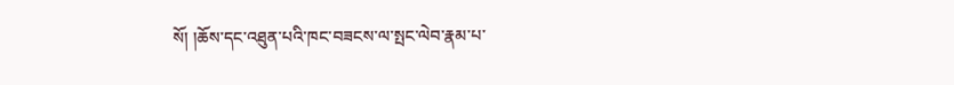སོ། །ཆོས་དང་འཐུན་པའི་ཁང་བཟངས་ལ་སྤང་ལེབ་རྣམ་པ་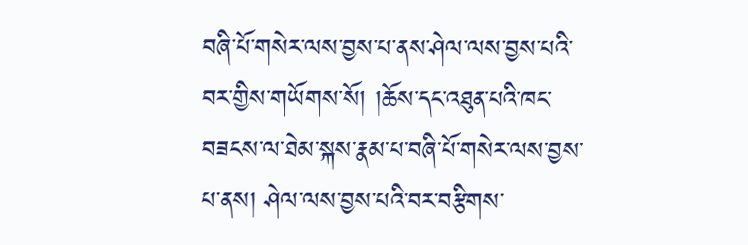བཞི་པོ་གསེར་ལས་བྱས་པ་ནས་ཤེལ་ལས་བྱས་པའི་བར་གྱིས་གཡོགས་སོ། །ཆོས་དང་འཐུན་པའི་ཁང་བཟངས་ལ་ཐེམ་སྐས་རྣམ་པ་བཞི་པོ་གསེར་ལས་བྱས་པ་ནས། ཤེལ་ལས་བྱས་པའི་བར་བརྩིགས་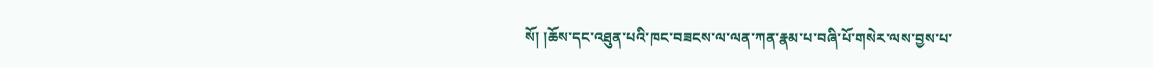སོ། །ཆོས་དང་འཐུན་པའི་ཁང་བཟངས་ལ་ལན་ཀན་རྣམ་པ་བཞི་པོ་གསེར་ལས་བྱས་པ་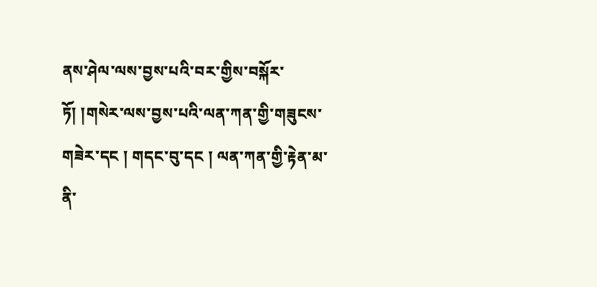ནས་ཤེལ་ལས་བྱས་པའི་བར་གྱིས་བསྐོར་ཏོ། །གསེར་ལས་བྱས་པའི་ལན་ཀན་གྱི་གཟུངས་གཟེར་དང ། གདང་བུ་དང ། ལན་ཀན་གྱི་རྟེན་མ་ནི་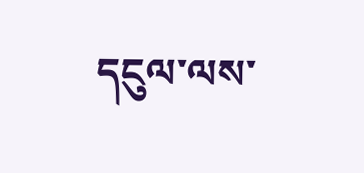དངུལ་ལས་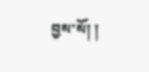བྱས་སོ། །